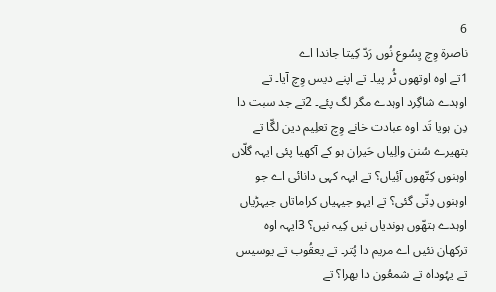6
ناصرۃ وِچ یِسُوع نُوں رَدّ کِیتا جاندا اے
1تے اوہ اوتھوں ٹُر پیا۔ تے اپنے دیس وِچ آیا۔ تے اوہدے شاگِرد اوہدے مگر لگ پئے۔ 2تے جد سبت دا دِن ہویا تَد اوہ عبادت خانے وِچ تعلِیم دین لگّا تے بتھیرے سُنن والِیاں حَیران ہو کے آکھیا پئی ایہہ گلّاں اوہنوں کِتّھوں آئِیاں؟ تے ایہہ کہی دانائی اے جو اوہنوں دِتّی گئی؟ تے ایہو جیہیاں کراماتاں جیہڑیاں اوہدے ہتھّوں ہوندیاں نیں کِیہ نیں؟ 3ایہہ اوہ ترکھان نئیں اے مریم دا پُتر۔ تے یعقُوب تے یوسیس تے یہُوداہ تے شمعُون دا بھرا؟ تے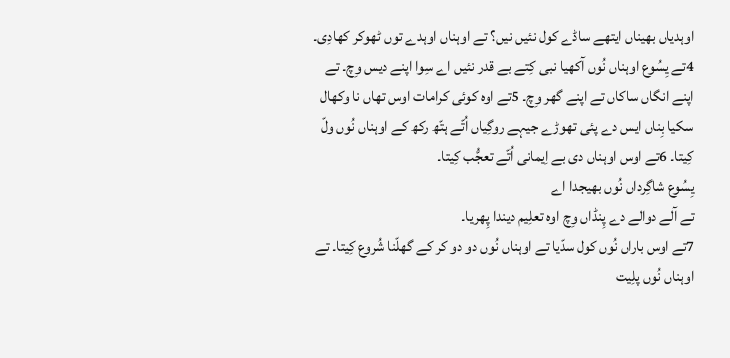اوہدیاں بھیناں ایتھے ساڈے کول نئیں نیں؟ تے اوہناں اوہدے توں ٹھوکر کھادِی۔ 4تے یِسُوع اوہناں نُوں آکھیا نبی کِتے بے قدر نئیں اے سِوا اپنے دیس وِچ۔ تے اپنے انگاں ساکاں تے اپنے گھر وِچ۔ 5تے اوہ کوئی کرامات اوس تھاں نا وکھال سکیا بِناں ایس دے پئی تھوڑے جیہے روگِیاں اُتّے ہتّھ رکھ کے اوہناں نُوں ولّ کِیتا۔ 6تے اوس اوہناں دی بے اِیمانی اُتّے تعجُّب کِیتا۔
یِسُوع شاگِرداں نُوں بھیجدا اے
تے آلے دوالے دے پِنڈاں وِچ اوہ تعلِیم دیندا پِھریا۔
7تے اوس باراں نُوں کول سدّیا تے اوہناں نُوں دو دو کر کے گھلّنا شُروع کِیتا۔ تے اوہناں نُوں پلِیت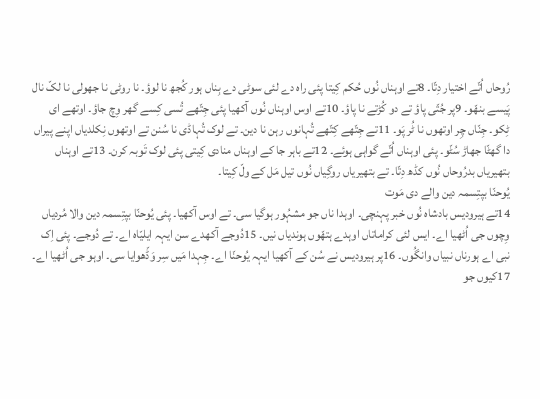رُوحاں اُتّے اختیار دِتّا۔ 8تے اوہناں نُوں حُکم کِیتا پئی راہ دے لئی سوٹی دے بِناں ہور کُجھ نا لوؤ۔ نا روٹی نا جھولی نا لکّ نال پَیسے بنھّو۔ 9پر جُتّی پاؤ تے دو کُڑتے نا پاؤ۔ 10تے اوس اوہناں نُوں آکھیا پئی جِتّھے تُسی کِسے گھر وِچ جاؤ۔ اوتھے ای ٹِکو۔ جِنّاں چِر اوتھوں نا ٹُر پَو۔ 11تے جِتّھے کِتّھے تُہانوں رہن نا دین۔ تے لوک تُہاڈی نا سُنن تے اوتھوں نِکلدیاں اپنے پیراں دا گھٹّا جھاڑ سُٹّو۔ پئی اوہناں اُتّے گواہی ہوئے۔ 12تے باہر جا کے اوہناں منادی کِیتی پئی لوک تَوبہ کرن۔ 13تے اوہناں بتھیریاں بدرُوحاں نُوں کڈھ دِتّا۔ تے بتھیریاں روگِیاں نُوں تیل مَل کے ولّ کِیتا۔
یُوحنّا بپتِسمہ دین والے دی مَوت
14تے ہیرودیس بادشاہ نُوں خبر پہنچی۔ اوہدا ناں جو مشہُور ہوگیا سی۔ تے اوس آکھیا۔ پئی یُوحنّا بپتِسمہ دین والا مُردیاں وِچوں جی اُٹھیا اے۔ ایس لئی کراماتاں اوہدے ہتھّوں ہوندیاں نیں۔ 15دُوجے آکھدے سن ایہہ ایلیّاہ اے۔ تے دُوجے۔ پئی اِک نبی اے ہورناں نبیاں وانگُوں۔ 16پر ہیرودیس نے سُن کے آکھیا ایہہ یُوحنّا اے۔ جِہدا مَیں سِر وَڈّھوایا سی۔ اوہو جی اُٹھیا اے۔ 17کیوں جو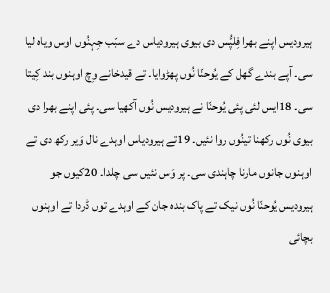ہیرودیس اپنے بھرا فِلپُّس دی بیوی ہیرودیاس دے سبّب جِہنُوں اوس ویاہ لیا سی۔ آپے بندے گھل کے یُوحنّا نُوں پھڑوایا۔ تے قیدخانے وِچ اوہنوں بند کِیتا سی۔ 18ایس لئی پئی یُوحنّا نے ہیرودیس نُوں آکھیا سی۔ پئی اپنے بھرا دی بیوی نُوں رکھنا تینُوں روا نئیں۔ 19تے ہیرودیاس اوہدے نال وَیر رکھ دی تے اوہنوں جانوں مارنا چاہندی سی۔ پر وَس نئیں سی چلدا۔ 20کیوں جو ہیرودیس یُوحنّا نُوں نیک تے پاک بندہ جان کے اوہدے توں ڈردا تے اوہنوں بچائی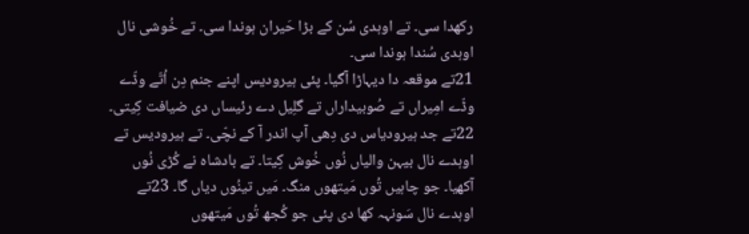رکھدا سی۔ تے اوہدی سُن کے بڑا حَیران ہوندا سی۔ تے خُوشی نال اوہدی سُندا ہوندا سی۔
21تے موقعہ دا دیہاڑا آگیا۔ پئی ہیرودیس اپنے جنم دِن اُتّے وڈّے وڈّے امِیراں تے صُوبیداراں تے گلِیل دے رئیساں دی ضیافت کِیتی۔ 22تے جد ہیرودیاس دی دِھی آپ اندر آ کے نچّی۔ تے ہیرودیس تے اوہدے نال بیہن والیاں نُوں خُوش کِیتا۔ تے بادشاہ نے کُڑی نُوں آکھیا۔ جو چاہیں تُوں مَیتھوں منگ۔ مَیں تینُوں دیاں گا۔ 23تے اوہدے نال سَونہہ کھا دی پئی جو کُجھ تُوں مَیتھوں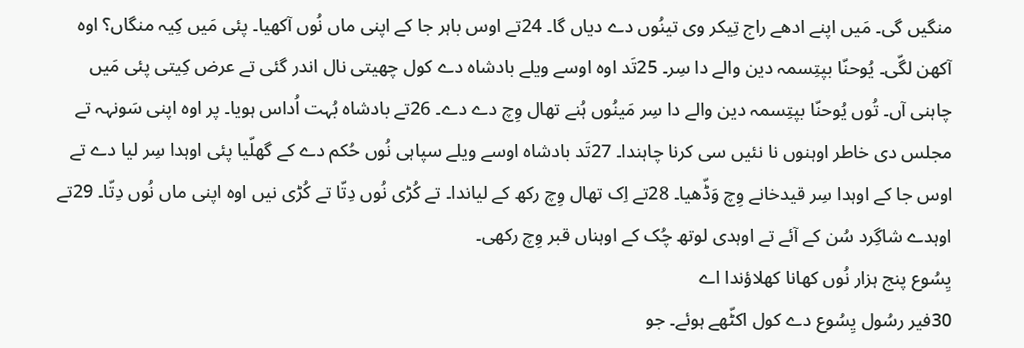منگیں گی۔ مَیں اپنے ادھے راج تِیکر وی تینُوں دے دیاں گا۔ 24تے اوس باہر جا کے اپنی ماں نُوں آکھیا۔ پئی مَیں کِیہ منگاں؟ اوہ آکھن لگّی۔ یُوحنّا بپتِسمہ دین والے دا سِر۔ 25تَد اوہ اوسے ویلے بادشاہ دے کول چھیتی نال اندر گئی تے عرض کِیتی پئی مَیں چاہنی آں۔ تُوں یُوحنّا بپتِسمہ دین والے دا سِر مَینُوں ہُنے تھال وِچ دے دے۔ 26تے بادشاہ بُہت اُداس ہویا۔ پر اوہ اپنی سَونہہ تے مجلس دی خاطر اوہنوں نا نئیں سی کرنا چاہندا۔ 27تَد بادشاہ اوسے ویلے سپاہی نُوں حُکم دے کے گھلّیا پئی اوہدا سِر لیا دے تے اوس جا کے اوہدا سِر قیدخانے وِچ وَڈّھیا۔ 28تے اِک تھال وِچ رکھ کے لیاندا۔ تے کُڑی نُوں دِتّا تے کُڑی نیں اوہ اپنی ماں نُوں دِتّا۔ 29تے اوہدے شاگِرد سُن کے آئے تے اوہدی لوتھ چُک کے اوہناں قبر وِچ رکھی۔
یِسُوع پنج ہزار نُوں کھانا کھلاؤندا اے
30فیر رسُول یِسُوع دے کول اکٹّھے ہوئے۔ جو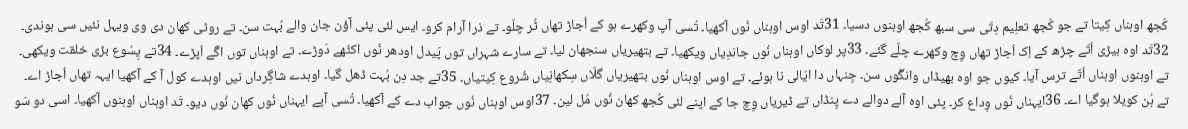کُجھ اوہناں کِیتا تے جو کُجھ تعلِیم دِتّی سی سبھ کُجھ اوہنوں دسیا۔ 31تَد اوس اوہناں نُوں آکھیا۔ تُسی آپ وکھرے ہو کے اُجاڑ تھاں ٹُر چلّو۔ تے ذرا آرام کرو۔ ایس لئی پئی آؤن جان والے بُہت سن۔ تے روٹی کھان دی وی ویہل نئیں سی ہوندی۔ 32تَد اوہ بیڑی اُتّے چڑھ کے اِک اُجاڑ تھاں وِچ وکھرے چلّے گئے۔ 33پر لوکاں اوہناں نُوں جاندِیاں ویکھیا۔ تے بتھیریاں سنجھان لیا۔ تے سارے شہراں توں پَیدل اودھر نُوں اکٹّھے دَوڑے۔ تے اوہناں توں اگّے اَپڑے۔ 34تے یِسُوع بڑی خلقت ویکھی۔ تے اوہنوں اوہناں اُتّے ترس آیا۔ کیوں جو اوہ بھیڈاں وانگُوں سن۔ جِنہاں دا ایّالی نا ہوئے۔ تے اوس اوہناں نُوں بتھیریاں گلّاں سِکھانِیاں شُروع کِیتیاں۔ 35تے جد دِن بُہت ڈھل گیا۔ اوہدے شاگِرداں نیں اوہدے کول آ کے آکھیا ایہہ تھاں اُجاڑ اے۔ تے ہُن کویلا ہوگیا اے۔ 36ایہناں نُوں وِداع کر۔ پئی اوہ آلے دوالے دے پِنڈاں تے ڈیریاں وِچ جا کے اپنے لئی کُجھ کھان نُوں مُل لین۔ 37اوس اوہناں نُوں جواب دے کے آکھیا۔ تُسی آپے ایہناں نُوں کھان نُوں دیو۔ تَد اوہناں اوہنوں آکھیا۔ اسی دو سَو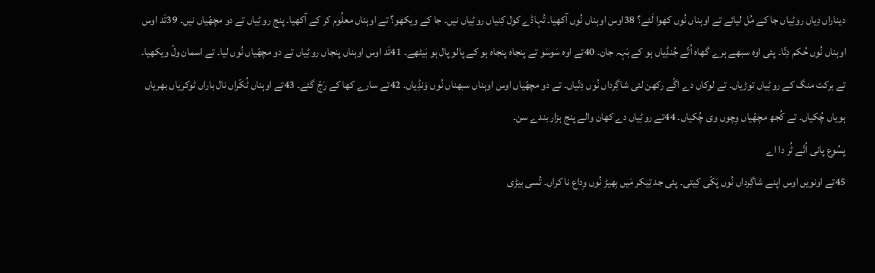دیناراں دِیاں روٹِیاں جا کے مُل لیائے تے اوہناں نُوں کھوا لَئے؟ 38اوس اوہناں نُوں آکھیا۔ تُہاڈے کول کِنیاں روٹِیاں نیں۔ جا کے ویکھو؟ تے اوہناں معلُوم کر کے آکھیا۔ پنج روٹِیاں تے دو مچھّیاں نیں۔ 39تَد اوس اوہناں نُوں حُکم دِتّا۔ پئی اوہ سبھے ہرے گھاہ اُتّے جُنڈِیاں ہو کے بَہہ جان۔ 40تے اوہ سَوسَو تے پنجاہ پنجاہ ہو کے پالو پال ہو بَیٹھے۔ 41تَد اوس اوہناں پنجاں روٹِیاں تے دو مچھّیاں نُوں لیا۔ تے اسمان ولّ ویکھیا۔ تے برکت منگ کے روٹِیاں توڑیاں۔ تے لوکاں دے اگّے رکھن لئی شاگِرداں نُوں دِتّیاں۔ تے دو مچھّیاں اوس اوہناں سبھناں نُوں وَنڈِیاں۔ 42تے سارے کھا کے رَجّ گئے۔ 43تے اوہناں ٹُکّراں نال باراں ٹوکریاں بھریاں ہویاں چُکیاں۔ تے کُجھ مچھّیاں وِچوں وی چُکیاں۔ 44تے روٹِیاں دے کھان والے پنج ہزار بندے سن۔
یِسُوع پانی اُتّے ٹُر دا اے
45تے اونویں اوس اپنے شاگِرداں نُوں پَکّی کِیتی۔ پئی جد تِیکر مَیں بِھیڑ نُوں وِداع نا کراں۔ تُسی بیڑی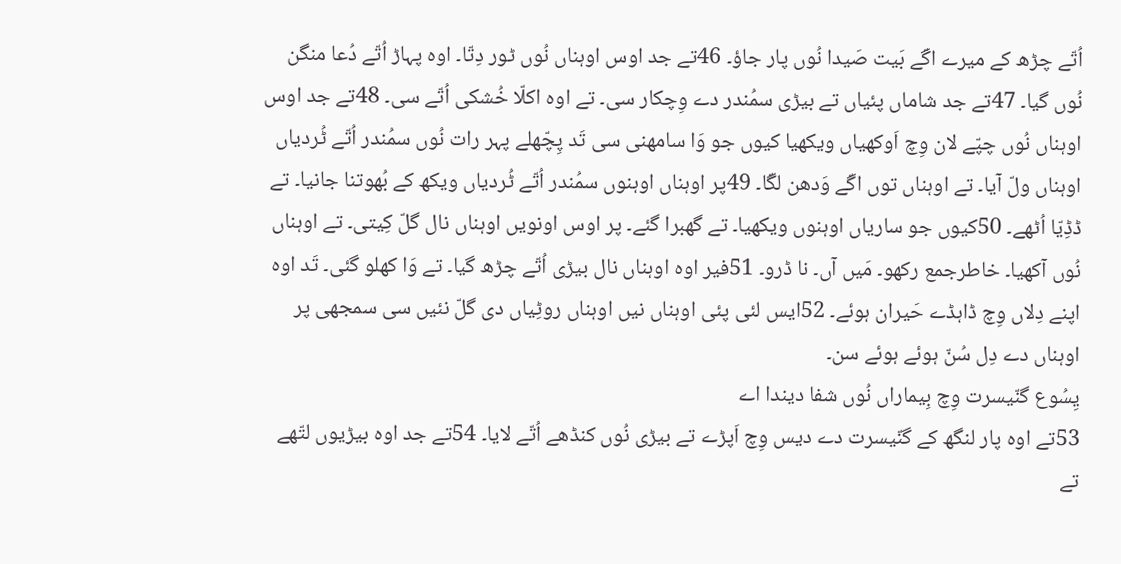اُتّے چڑھ کے میرے اگّے بَیت صَیدا نُوں پار جاؤ۔ 46تے جد اوس اوہناں نُوں ٹور دِتّا۔ اوہ پہاڑ اُتّے دُعا منگن نُوں گیا۔ 47تے جد شاماں پئیاں تے بیڑی سمُندر دے وِچکار سی۔ تے اوہ اکلّا خُشکی اُتّے سی۔ 48تے جد اوس اوہناں نُوں چپّے لان وِچ اَوکھیاں ویکھیا کیوں جو وَا سامھنی سی تَد پِچّھلے پہر رات نُوں سمُندر اُتّے ٹُردیاں اوہناں ولّ آیا۔ تے اوہناں توں اگّے وَدھن لگّا۔ 49پر اوہناں اوہنوں سمُندر اُتّے ٹُردیاں ویکھ کے بُھوتنا جانیا۔ تے ڈڈِیّا اُٹھے۔ 50کیوں جو ساریاں اوہنوں ویکھیا۔ تے گھبرا گئے۔ پر اوس اونویں اوہناں نال گلّ کِیتی۔ تے اوہناں نُوں آکھیا۔ خاطرجمع رکھو۔ مَیں آں۔ نا ڈرو۔ 51فیر اوہ اوہناں نال بیڑی اُتّے چڑھ گیا۔ تے وَا کھلو گئی۔ تَد اوہ اپنے دِلاں وِچ ڈاہڈے حَیران ہوئے۔ 52ایس لئی پئی اوہناں نیں اوہناں روٹِیاں دی گلّ نئیں سی سمجھی پر اوہناں دے دِل سُنّ ہوئے ہوئے سن۔
یِسُوع گنّیسرت وِچ بِیماراں نُوں شفا دیندا اے
53تے اوہ پار لنگھ کے گنّیسرت دے دیس وِچ اَپڑے تے بیڑی نُوں کنڈھے اُتّے لایا۔ 54تے جد اوہ بیڑیوں لتّھے تے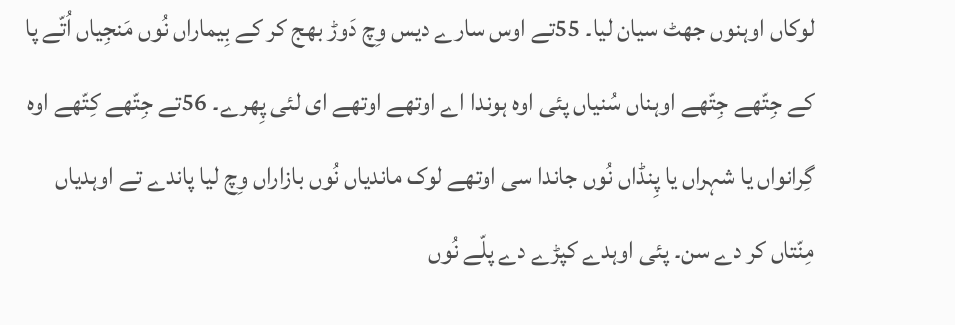لوکاں اوہنوں جھٹ سیان لیا۔ 55تے اوس سارے دیس وِچ دَوڑ بھج کر کے بِیماراں نُوں مَنجِیاں اُتّے پا کے جِتّھے جِتّھے اوہناں سُنیاں پئی اوہ ہوندا اے اوتھے اوتھے ای لئی پِھرے۔ 56تے جِتّھے کِتّھے اوہ گِرانواں یا شہراں یا پِنڈاں نُوں جاندا سی اوتھے لوک ماندیاں نُوں بازاراں وِچ لیا پاندے تے اوہدیاں مِنّتاں کر دے سن۔ پئی اوہدے کپڑے دے پلّے نُوں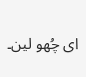ای چُھو لین۔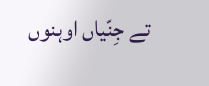تے جِنّیاں اوہنوں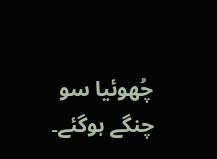چُھوئیا سو چنگے ہوگئے۔